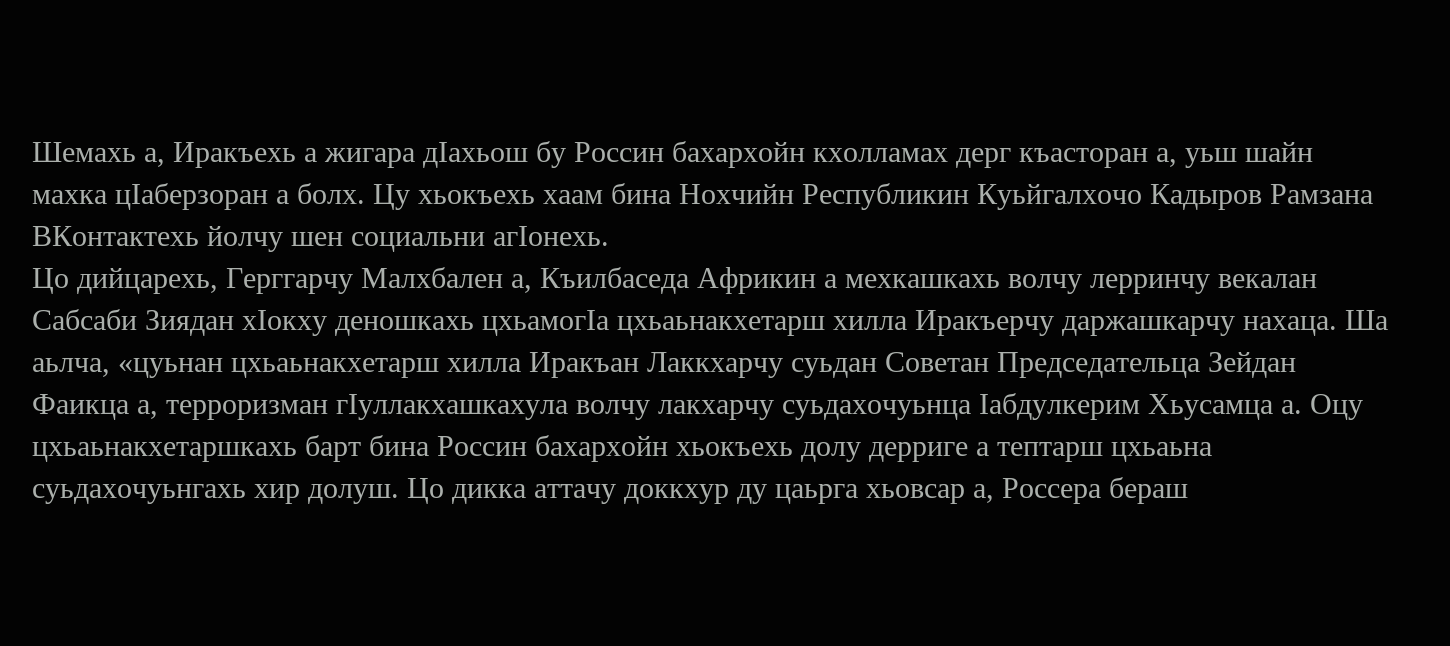Шемахь а, Иракъехь а жигара дIахьош бу Россин бахархойн кхолламах дерг къасторан а, уьш шайн махка цIаберзоран а болх. Цу хьокъехь хаам бина Нохчийн Республикин Куьйгалхочо Кадыров Рамзана ВКонтактехь йолчу шен социальни агIонехь.
Цо дийцарехь, Герггарчу Малхбален а, Къилбаседа Африкин а мехкашкахь волчу лерринчу векалан Сабсаби Зиядан хIокху деношкахь цхьамогIа цхьаьнакхетарш хилла Иракъерчу даржашкарчу нахаца. Ша аьлча, «цуьнан цхьаьнакхетарш хилла Иракъан Лаккхарчу суьдан Советан Председательца Зейдан Фаикца а, терроризман гIуллакхашкахула волчу лакхарчу суьдахочуьнца Iабдулкерим Хьусамца а. Оцу цхьаьнакхетаршкахь барт бина Россин бахархойн хьокъехь долу дерриге а тептарш цхьаьна суьдахочуьнгахь хир долуш. Цо дикка аттачу доккхур ду цаьрга хьовсар а, Россера бераш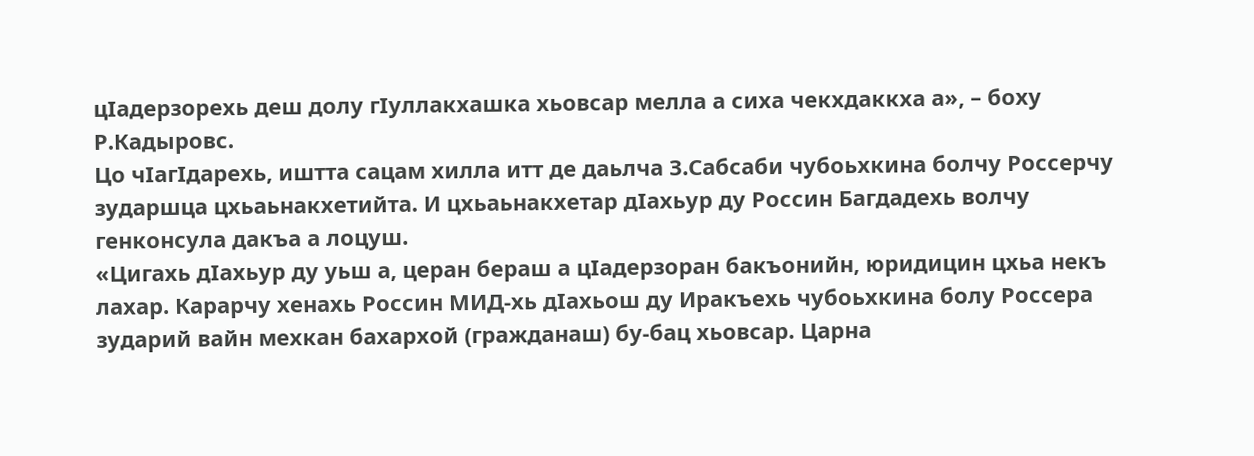цIадерзорехь деш долу гIуллакхашка хьовсар мелла а сиха чекхдаккха а», – боху Р.Кадыровс.
Цо чIагIдарехь, иштта сацам хилла итт де даьлча З.Сабсаби чубоьхкина болчу Россерчу зударшца цхьаьнакхетийта. И цхьаьнакхетар дIахьур ду Россин Багдадехь волчу генконсула дакъа а лоцуш.
«Цигахь дIахьур ду уьш а, церан бераш а цIадерзоран бакъонийн, юридицин цхьа некъ лахар. Карарчу хенахь Россин МИД-хь дIахьош ду Иракъехь чубоьхкина болу Россера зударий вайн мехкан бахархой (гражданаш) бу-бац хьовсар. Царна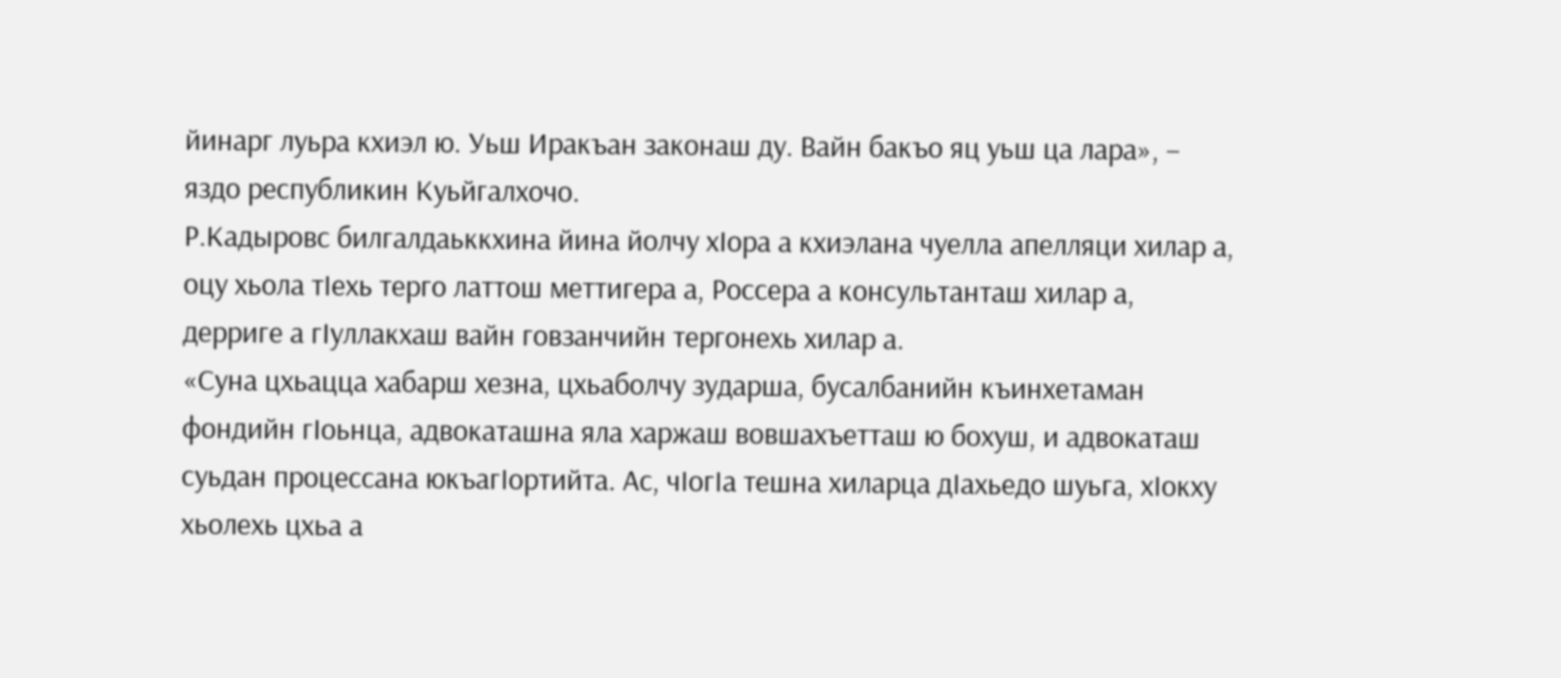йинарг луьра кхиэл ю. Уьш Иракъан законаш ду. Вайн бакъо яц уьш ца лара», – яздо республикин Куьйгалхочо.
Р.Кадыровс билгалдаьккхина йина йолчу хIора а кхиэлана чуелла апелляци хилар а, оцу хьола тIехь терго латтош меттигера а, Россера а консультанташ хилар а, дерриге а гIуллакхаш вайн говзанчийн тергонехь хилар а.
«Суна цхьацца хабарш хезна, цхьаболчу зударша, бусалбанийн къинхетаман фондийн гIоьнца, адвокаташна яла харжаш вовшахъетташ ю бохуш, и адвокаташ суьдан процессана юкъагIортийта. Ас, чIогIа тешна хиларца дIахьедо шуьга, хIокху хьолехь цхьа а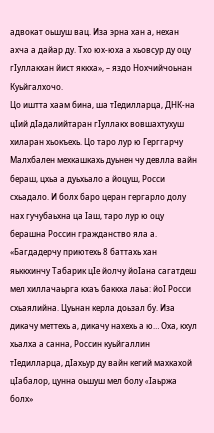адвокат оьшуш вац. Иза эрна хан а, нехан ахча а дайар ду. Тхо юх-юха а хьовсур ду оцу гIуллакхан йист яккха», – яздо Нохчийчоьнан Куьйгалхочо.
Цо иштта хаам бина, ша тIедилларца, ДНК-на цIий дIадалийтаран гIуллакх вовшахтухуш хиларан хьокъехь. Цо таро лур ю Герггарчу Малхбален мехкашкахь дуьнен чу девлла вайн бераш, цхьа а дуьхьало а йоцуш, Росси схьадало. И болх баро церан гергарло долу нах гучубаьхна ца Iаш, таро лур ю оцу берашна Россин гражданство яла а.
«Багдадерчу приютехь 8 баттахь хан яьккхинчу Табарик цIе йолчу йоIана сагатдеш мел хиллачаьрга кхаъ баккха лаьа: йоI Росси схьаялийна. Цуьнан керла доьзал бу. Иза дикачу меттехь а, дикачу нахехь а ю… Оха, кхул хьалха а санна, Россин куьйгаллин тIедилларца, дIахьур ду вайн кегий махкахой цIабалор, цунна оьшуш мел болу «Iаьржа болх»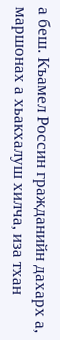а беш. Къамел Россин гражданийн дахарх а, маршонах а хьакхалуш хилча, иза тхан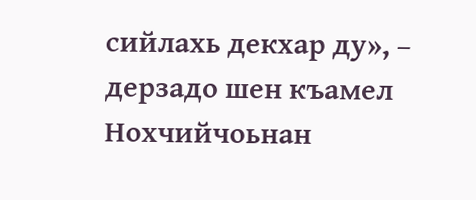сийлахь декхар ду», – дерзадо шен къамел Нохчийчоьнан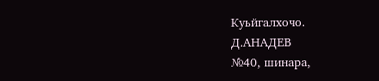Куьйгалхочо.
Д.АНАДЕВ
№40, шинара,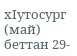хIутосург (май) беттан 29-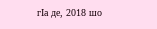гIа де, 2018 шо